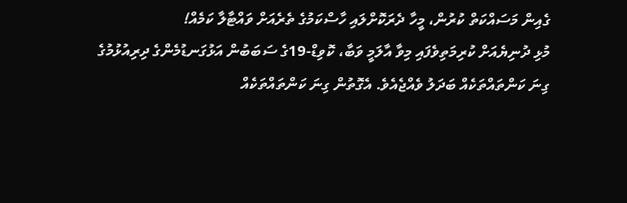ގެއިން މަސައްކަތް ކުރުން، މީހާ ދެރަކޮށްލައި ހާސްކަމުގެ ތެރެއަށް ވައްޓާލާ ކަމެއް!
މުޅި ދުނިޔެއަށް ކުރިމަތިވެފައި މިވާ އާލަމީ ވަބާ، ކޮވިޑް-19ގެ ސަބަބުން އަޅުގަނޑުމެންގެ ދިރިއުޅުމުގެ ގިނަ ކަންތައްތަކެއް ބަދަލު ވެއްޖެއެވެ. އެގޮތުން ގިނަ ކަންތައްތަކެއް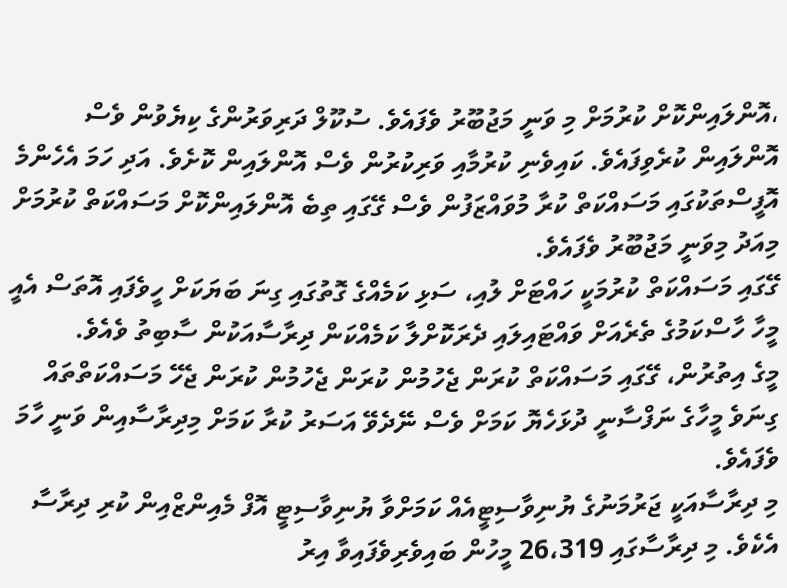،އޮންލައިންކޮށް ކުރުމަށް މި ވަނީ މަޖުބޫރު ވެފައެވެ. ސުކޫލް ދަރިވަރުންގެ ކިޔެވުން ވެސް އޮންލައިން ކުރެވިފައެވެ. ކައިވެނި ކުރުމާއި ވަރިކުރުން ވެސް އޮންލައިން ކޮށެވެ. އަދި ހަމަ އެހެންމެ އޮފީސްތަކުގައި މަސައްކަތް ކުރާ މުވައްޒަފުން ވެސް ގޭގައި ތިބެ އޮންލައިންކޮށް މަސައްކަތް ކުރުމަށް މިއަދު މިވަނީ މަޖުބޫރު ވެފައެވެ.
ގޭގައި މަސައްކަތް ކުރުމަކީ ހައްޓަށް ލުއި، ސަޅި ކަމެއްގެ ގޮތުގައި ގިނަ ބަޔަކަށް ހީވެފައި އޮތަސް އެއީ މީހާ ހާސްކަމުގެ ތެރެއަށް ވައްޓައިލައި ދެރަކޮށްލާ ކަމެއްކަން ދިރާސާއަކުން ސާބިތު ވެއެވެ.
މީގެ އިތުރުން، ގޭގައި މަސައްކަތް ކުރަން ޖެހުމުން ކުރަން ޖެހުމުން ކުރަން ޖެހޭ މަސައްކަތްތައް ގިނަވެ މީހާގެ ނަފްސާނީ ދުޅަހެޔޮ ކަމަށް ވެސް ނޭދެވޭ އަސަރު ކުރާ ކަމަށް މިދިރާސާއިން ވަނީ ހާމަ ވެފައެވެ.
މި ދިރާސާއަކީ ޖަރުމަނުގެ ޔުނިވާސިޓީއެއް ކަމަށްވާ ޔުނިވާސިޓީ އޮފް މެއިންޒްއިން ކުރި ދިރާސާ އެކެވެ. މި ދިރާސާގައި 26،319 މީހުން ބައިވެރިވެފައިވާ އިރު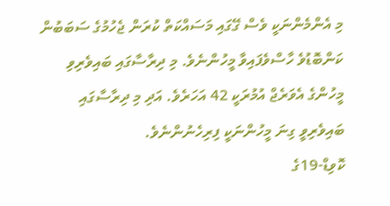މި އެންމެންނަކީ ވެސް ގޭގައި މަސައްކަތް ކުރަން ޖެހުމުގެ ސަބަބުން ކަންބޮޑުވެ ހާސްވެފައިވާ މީހުންނެވެ. މި ދިރާސާގައި ބައިވެރިވި މީހުންގެ އެވަރެޖް އުމުރަކީ 42 އަހަރެވެ. އަދި މި ދިރާސާގައި ބައިވެރިވީ ގިނަ މީހުންނަކީ ފިރިހެނުންނެވެ.
ކޮވިޑް-19ގެ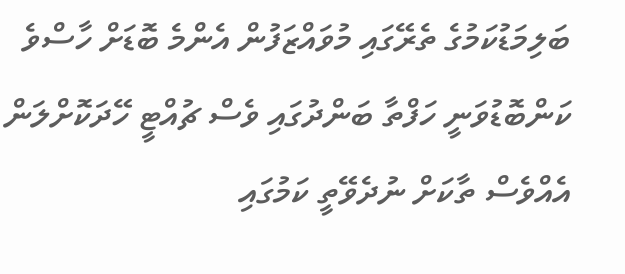ބަލިމަޑުކަމުގެ ތެރޭގައި މުވައްޒަފުން އެންމެ ބޮޑަށް ހާސްވެ ކަންބޮޑުވަނީ ހަފްތާ ބަންދުގައި ވެސް ޗުއްޓީ ހޭދަކޮށްލަން އެއްވެސް ތާކަށް ނުދެވޭތީ ކަމުގައި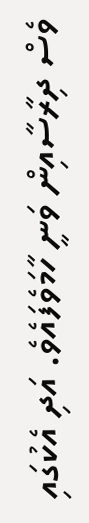ވެސް ދިރާސާއިން ވަނީ ހާމަވެފައެވެ. އަދި އެކުގައި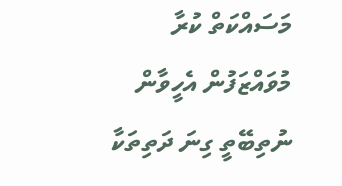މަސައްކަތް ކުރާ މުވައްޒަފުން އެހީވާން ނުތިބޭތީ ގިނަ ދަތިތަކާ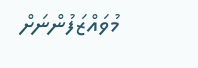މުވައްޒަފުންނަށް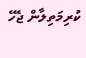ކުރިމަތިލާން ޖެހޭ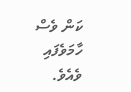ކަން ވެސް ހާމަވެފައި ވެއެވެ.